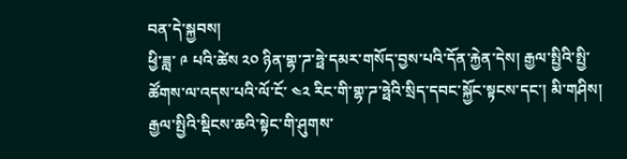བན་དེ་སྐྱབས།
ཕྱི་ཟླ་ ༩ པའི་ཚེས ༢༠ ཉིན་གྷ་ཌ་ཧྥེ་དམར་གསོད་བྱས་པའི་དོན་རྐྱེན་དེས། རྒྱལ་སྤྱིའི་སྤྱི་ཚོགས་ལ་འདས་པའི་ལོ་ངོ་ ༤༢ རིང་གི་གྷ་ཌ་ཧྥེའི་སྲིད་དབང་སྐྱོང་སྟངས་དང་། མི་གཤིས། རྒྱལ་སྤྱིའི་སྡིངས་ཆའི་སྟེང་གི་ཤུགས་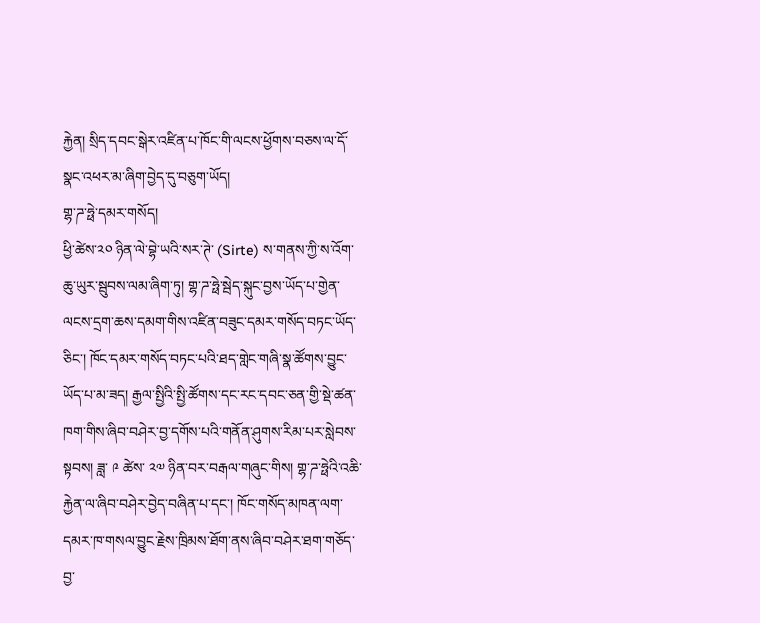རྐྱེན། སྲིད་དབང་སྒེར་འཛིན་པ་ཁོང་གི་ལངས་ཕྱོགས་བཅས་ལ་དོ་སྣང་འཕར་མ་ཞིག་བྱེད་དུ་བཅུག་ཡོད།
གྷ་ཌ་ཧྥེ་དམར་གསོད།
ཕྱི་ཚེས་༢༠ ཉིན་ལེ་བྷེ་ཡའི་སར་ཊེ་ (Sirte) ས་གནས་ཀྱི་ས་འོག་ཆུ་ཡུར་སྦུབས་ལམ་ཞིག་ཏུ། གྷ་ཌ་ཧྥེ་སྦེད་སྐུང་བྱས་ཡོད་པ་གྱེན་ལངས་དྲག་ཆས་དམག་གིས་འཛིན་བཟུང་དམར་གསོད་བཏང་ཡོད་ཅིང་། ཁོང་དམར་གསོད་བཏང་པའི་ཐད་གླེང་གཞི་སྣ་ཚོགས་བྱུང་ཡོད་པ་མ་ཟད། རྒྱལ་སྤྱིའི་སྤྱི་ཚོགས་དང་རང་དབང་ཅན་གྱི་སྡེ་ཚན་ཁག་གིས་ཞིབ་བཤེར་བྱ་དགོས་པའི་གནོན་ཤུགས་རིམ་པར་སླེབས་སྟབས། ཟླ་ ༩ ཚེས་ ༢༧ ཉིན་བར་བརྒལ་གཞུང་གིས། གྷ་ཌ་ཧྥེའི་འཆི་རྐྱེན་ལ་ཞིབ་བཤེར་བྱེད་བཞིན་པ་དང་། ཁོང་གསོད་མཁན་ལག་དམར་ཁ་གསལ་བྱུང་རྗེས་ཁྲིམས་ཐོག་ནས་ཞིབ་བཤེར་ཐག་གཅོད་བྱ་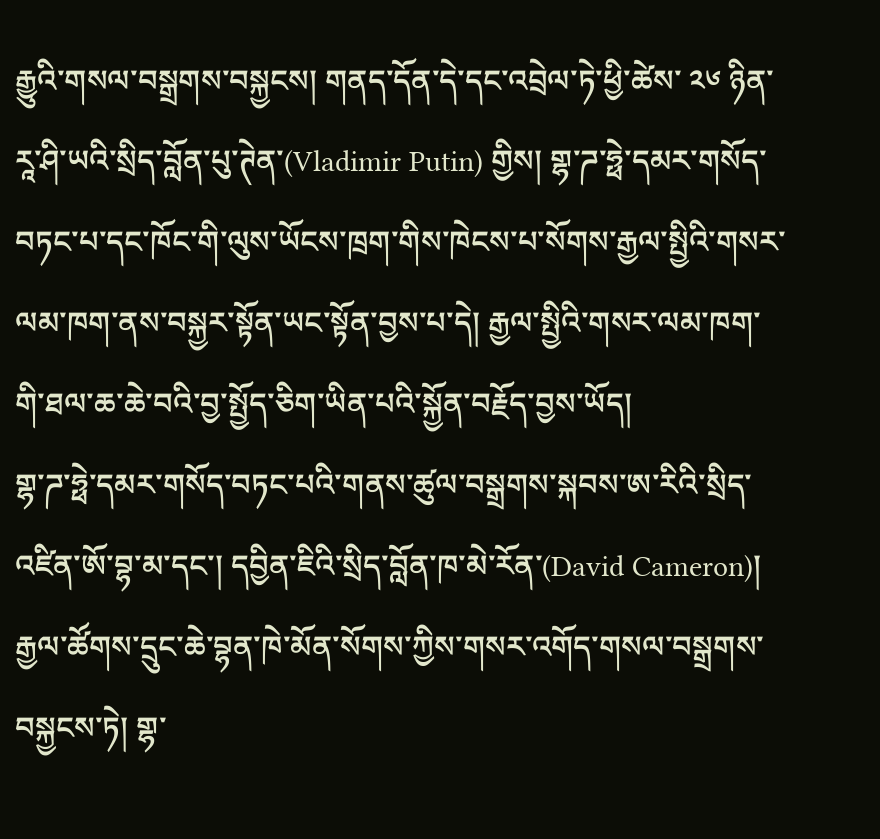རྒྱུའི་གསལ་བསྒྲགས་བསྐྱངས། གནད་དོན་དེ་དང་འབྲེལ་ཏེ་ཕྱི་ཚེས་ ༢༦ ཉིན་རཱ་ཤི་ཡའི་སྲིད་བློན་པུ་ཊེན་(Vladimir Putin) གྱིས། གྷ་ཌ་ཧྥེ་དམར་གསོད་བཏང་པ་དང་ཁོང་གི་ལུས་ཡོངས་ཁྲག་གིས་ཁེངས་པ་སོགས་རྒྱལ་སྤྱིའི་གསར་ལམ་ཁག་ནས་བསྐྱར་སྟོན་ཡང་སྟོན་བྱས་པ་དེ། རྒྱལ་སྤྱིའི་གསར་ལམ་ཁག་གི་ཐལ་ཆ་ཆེ་བའི་བྱ་སྤྱོད་ཅིག་ཡིན་པའི་སྐྱོན་བརྗོད་བྱས་ཡོད།
གྷ་ཌ་ཧྥེ་དམར་གསོད་བཏང་པའི་གནས་ཚུལ་བསྒྲགས་སྐབས་ཨ་རིའི་སྲིད་འཛིན་ཨོ་བྷ་མ་དང་། དབྱིན་ཇིའི་སྲིད་བློན་ཁ་མེ་རོན་(David Cameron)། རྒྱལ་ཚོགས་དྲུང་ཆེ་བྷན་ཁེ་མོན་སོགས་ཀྱིས་གསར་འགོད་གསལ་བསྒྲགས་བསྐྱངས་ཏེ། གྷ་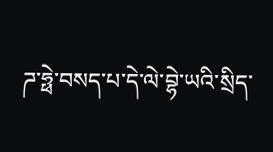ཌ་ཧྥེ་བསད་པ་དེ་ལེ་བྷེ་ཡའི་སྲིད་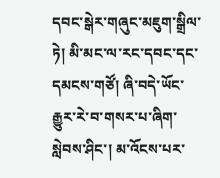དབང་སྒེར་གཞུང་མཇུག་སྒྲིལ་ཏེ། མི་མང་ལ་རང་དབང་དང་དམངས་གཙོ། ཞི་བདེ་ཡོང་རྒྱུར་རེ་བ་གསར་པ་ཞིག་སླེབས་ཤིང་། མ་འོངས་པར་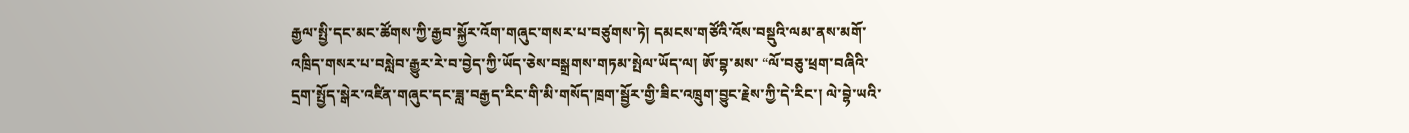རྒྱལ་སྤྱི་དང་མང་ཚོགས་ཀྱི་རྒྱབ་སྐྱོར་འོག་གཞུང་གསར་པ་བཙུགས་ཏེ། དམངས་གཙོའི་འོས་བསྡུའི་ལམ་ནས་མགོ་འཁྲིད་གསར་པ་བསླེབ་རྒྱུར་རེ་བ་བྱེད་ཀྱི་ཡོད་ཅེས་བསྒྲགས་གཏམ་སྤེལ་ཡོད་ལ། ཨོ་བྷ་མས་ “ལོ་བཅུ་ཕྲག་བཞིའི་དྲག་སྤྱོད་སྒེར་འཛིན་གཞུང་དང་ཟླ་བརྒྱད་རིང་གི་མི་གསོད་ཁྲག་སྦྱོར་གྱི་ཟིང་འཁྲུག་བྱུང་རྗེས་ཀྱི་དེ་རིང་། ལེ་བྷེ་ཡའི་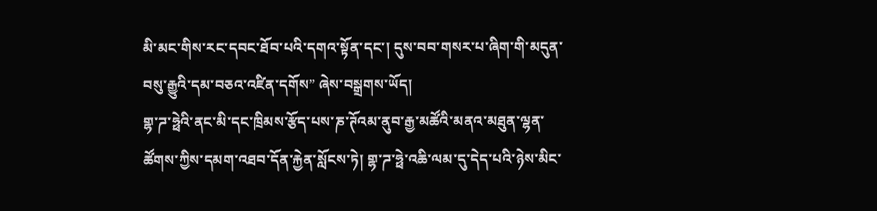མི་མང་གིས་རང་དབང་ཐོབ་པའི་དགའ་སྟོན་དང་། དུས་བབ་གསར་པ་ཞིག་གི་མདུན་བསུ་རྒྱུའི་དམ་བཅའ་འཛིན་དགོས” ཞེས་བསྒྲགས་ཡོད།
གྷ་ཌ་ཧྥེའི་ནང་མི་དང་ཁྲིམས་རྩོད་པས་ཎ་ཊོའམ་ནུབ་རྒྱ་མཚོའི་མནའ་མཐུན་ལྷན་ཚོགས་ཀྱིས་དམག་འཐབ་དོན་རྐྱེན་སློངས་ཏེ། གྷ་ཌ་ཧྥེ་འཆི་ལམ་དུ་དེད་པའི་ཉེས་མིང་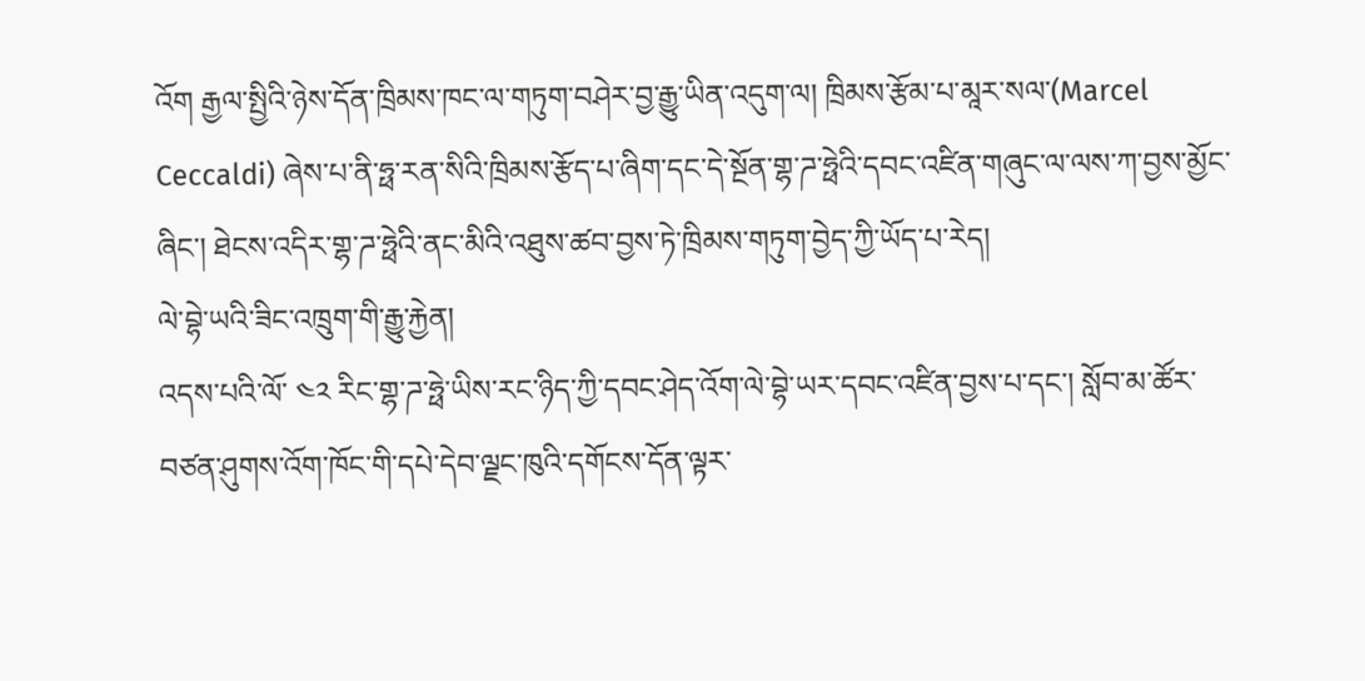འོག རྒྱལ་སྤྱིའི་ཉེས་དོན་ཁྲིམས་ཁང་ལ་གཏུག་བཤེར་བྱ་རྒྱུ་ཡིན་འདུག་ལ། ཁྲིམས་རྩོམ་པ་མཱར་སལ་(Marcel Ceccaldi) ཞེས་པ་ནི་ཧྥ་རན་སིའི་ཁྲིམས་རྩོད་པ་ཞིག་དང་དེ་སྔོན་གྷ་ཌ་ཧྥེའི་དབང་འཛིན་གཞུང་ལ་ལས་ཀ་བྱས་མྱོང་ཞིང་། ཐེངས་འདིར་གྷ་ཌ་ཧྥེའི་ནང་མིའི་འཐུས་ཚབ་བྱས་ཏེ་ཁྲིམས་གཏུག་བྱེད་ཀྱི་ཡོད་པ་རེད།
ལེ་བྷེ་ཡའི་ཟིང་འཁྲུག་གི་རྒྱུ་རྐྱེན།
འདས་པའི་ལོ་ ༤༢ རིང་གྷ་ཌ་ཧྥེ་ཡིས་རང་ཉིད་ཀྱི་དབང་ཤེད་འོག་ལེ་བྷེ་ཡར་དབང་འཛིན་བྱས་པ་དང་། སློབ་མ་ཚོར་བཙན་ཤུགས་འོག་ཁོང་གི་དཔེ་དེབ་ལྗང་ཁུའི་དགོངས་དོན་ལྟར་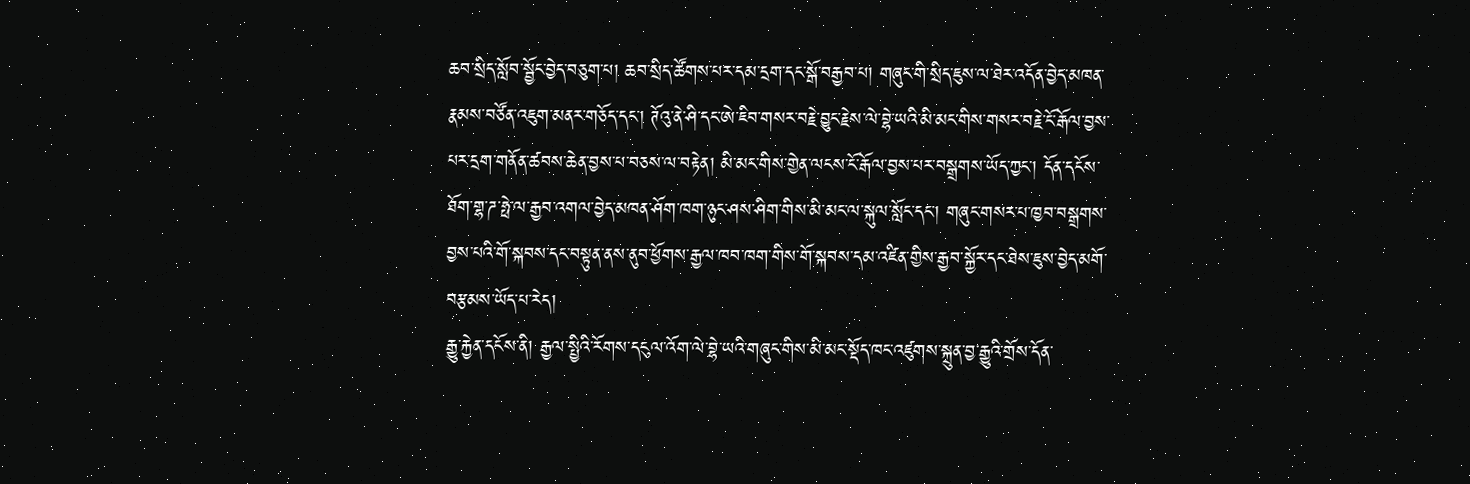ཆབ་སྲིད་སློབ་སྦྱོང་བྱེད་བཅུག་པ། ཆབ་སྲིད་ཚོགས་པར་དམ་དྲག་དང་སྒོ་བརྒྱབ་པ། གཞུང་གི་སྲིད་ཇུས་ལ་ཐེར་འདོན་བྱེད་མཁན་རྣམས་བཙོན་འཇུག་མནར་གཅོད་དང་། ཊོའུ་ནེ་ཤི་དང་ཨེ་ཇིབ་གསར་བརྗེ་བྱུང་རྗེས་ལེ་བྷེ་ཡའི་མི་མང་གིས་གསར་བརྗེ་ངོ་རྒོལ་བྱས་པར་དྲག་གནོན་ཚབས་ཆེན་བྱས་པ་བཅས་ལ་བརྟེན། མི་མང་གིས་གྱེན་ལངས་ངོ་རྒོལ་བྱས་པར་བསྒྲགས་ཡོད་ཀྱང་། དོན་དངོས་ཐོག་གྷ་ཌ་ཧྥེ་ལ་རྒྱབ་འགལ་བྱེད་མཁན་ཤོག་ཁག་ཉུང་ཤས་ཤིག་གིས་མི་མང་ལ་སྐུལ་སློང་དང་། གཞུང་གསར་པ་ཁྱབ་བསྒྲགས་བྱས་པའི་གོ་སྐབས་དང་བསྟུན་ནས་ནུབ་ཕྱོགས་རྒྱལ་ཁབ་ཁག་གིས་གོ་སྐབས་དམ་འཛིན་གྱིས་རྒྱབ་སྐྱོར་དང་ཐེས་ཇུས་བྱེད་མགོ་བརྩམས་ཡོད་པ་རེད།
རྒྱུ་རྐྱེན་དངོས་ནི། རྒྱལ་སྤྱིའི་རོགས་དངུལ་འོག་ལེ་བྷེ་ཡའི་གཞུང་གིས་མི་མང་སྡོད་ཁང་འཛུགས་སྐྲུན་བྱ་རྒྱུའི་གྲོས་དོན་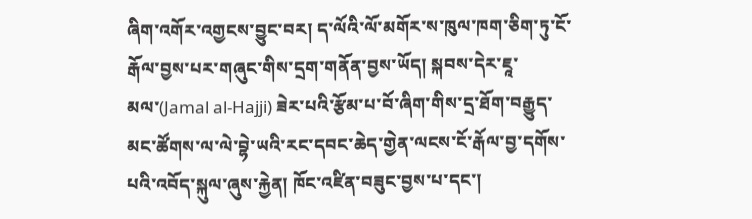ཞིག་འགོར་འགྱངས་བྱུང་བར། ད་ལོའི་ལོ་མགོར་ས་ཁུལ་ཁག་ཅིག་ཏུ་ངོ་རྒོལ་བྱས་པར་གཞུང་གིས་དྲག་གནོན་བྱས་ཡོད། སྐབས་དེར་ཇཱ་མལ་(Jamal al-Hajji) ཟེར་པའི་རྩོམ་པ་བོ་ཞིག་གིས་དྲ་ཐོག་བརྒྱུད་མང་ཚོགས་ལ་ལེ་བྷེ་ཡའི་རང་དབང་ཆེད་གྱེན་ལངས་ངོ་རྒོལ་བྱ་དགོས་པའི་འབོད་སྐུལ་ཞུས་རྐྱེན། ཁོང་འཛིན་བཟུང་བྱས་པ་དང་།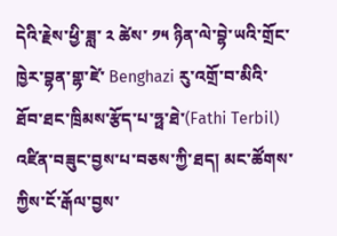དེའི་རྗེས་ཕྱི་ཟླ་ ༢ ཚེས་ ༡༥ ཉིན་ལེ་བྷེ་ཡའི་གྲོང་ཁྱེར་བྷན་གྷ་ཛེ་ Benghazi རུ་འགྲོ་བ་མིའི་ཐོབ་ཐང་ཁྲིམས་རྩོད་པ་ཧྥ་ཐེ་(Fathi Terbil) འཛིན་བཟུང་བྱས་པ་བཅས་ཀྱི་ཐད། མང་ཚོགས་ཀྱིས་ངོ་རྒོལ་བྱས་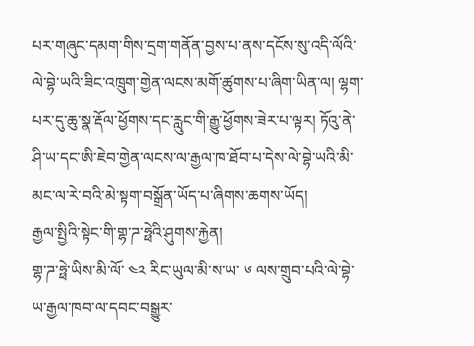པར་གཞུང་དམག་གིས་དྲག་གནོན་བྱས་པ་ནས་དངོས་སུ་འདི་ལོའི་ལེ་བྷེ་ཡའི་ཟིང་འཁྲུག་གྱེན་ལངས་མགོ་ཚུགས་པ་ཞིག་ཡིན་ལ། ལྷག་པར་དུ་ཆུ་སྣ་རྡོལ་ཕྱོགས་དང་རླུང་གི་རྒྱུ་ཕྱོགས་ཟེར་པ་ལྟར། ཏོའུ་ནེ་ཤི་ཡ་དང་ཨི་ཇེབ་གྱེན་ལངས་ལ་རྒྱལ་ཁ་ཐོབ་པ་དེས་ལེ་བྷེ་ཡའི་མི་མང་ལ་རེ་བའི་མེ་སྟག་བསྒྲོན་ཡོད་པ་ཞིགས་ཆགས་ཡོད།
རྒྱལ་སྤྱིའི་སྟེང་གི་གྷ་ཌ་ཧྥེའི་ཤུགས་རྐྱེན།
གྷ་ཌ་ཧྥེ་ཡིས་མི་ལོ་ ༤༢ རིང་ཡུལ་མི་ས་ཡ་ ༦ ལས་གྲུབ་པའི་ལེ་བྷེ་ཡ་རྒྱལ་ཁབ་ལ་དབང་བསྒྱུར་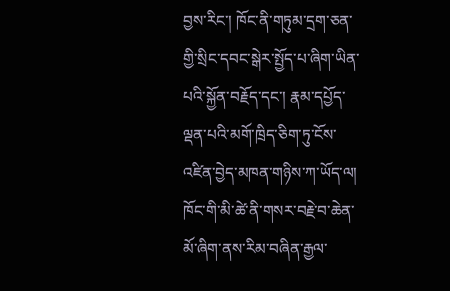བྱས་རིང་། ཁོང་ནི་གཏུམ་དྲག་ཅན་གྱི་སྲིང་དབང་སྒེར་སྤྱོད་པ་ཞིག་ཡིན་པའི་སྐྱོན་བརྗོད་དང་། རྣམ་དཔྱོད་ལྡན་པའི་མགོ་ཁྲིད་ཅིག་ཏུ་ངོས་འཛིན་བྱེད་མཁན་གཉིས་ཀ་ཡོད་ལ། ཁོང་གི་མི་ཚེ་ནི་གསར་བརྗེ་བ་ཆེན་མོ་ཞིག་ནས་རིམ་བཞིན་རྒྱལ་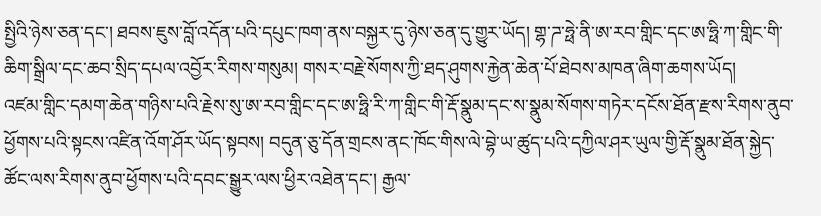སྤྱིའི་ཉེས་ཅན་དང་། ཐབས་ཇུས་བློ་འདོན་པའི་དཔུང་ཁག་ནས་བསྐྱར་དུ་ཉེས་ཅན་དུ་གྱུར་ཡོད། གྷ་ཌ་ཧྥེ་ནི་ཨ་རབ་གླིང་དང་ཨ་ཧྥི་ཀ་གླིང་གི་ཆིག་སྒྲིལ་དང་ཆབ་སྲིད་དཔལ་འབྱོར་རིགས་གསུམ། གསར་བརྗེ་སོགས་ཀྱི་ཐད་ཤུགས་རྐྱེན་ཆེན་པོ་ཐེབས་མཁན་ཞིག་ཆགས་ཡོད།
འཛམ་གླིང་དམག་ཆེན་གཉིས་པའི་རྗེས་སུ་ཨ་རབ་གླིང་དང་ཨ་ཧྥི་རི་ཀ་གླིང་གི་རྡོ་སྣུམ་དང་ས་སྣུམ་སོགས་གཏེར་དངོས་ཐོན་རྫས་རིགས་ནུབ་ཕྱོགས་པའི་སྟངས་འཛིན་འོག་ཤོར་ཡོད་སྟབས། བདུན་ཅུ་དོན་གྲངས་ནང་ཁོང་གིས་ལེ་བྷེ་ཡ་ཚུད་པའི་དཀྱིལ་ཤར་ཡུལ་གྱི་རྡོ་སྣུམ་ཐོན་སྐྱེད་ཚོང་ལས་རིགས་ནུབ་ཕྱོགས་པའི་དབང་སྒྱུར་ལས་ཕྱིར་འཐེན་དང་། རྒྱལ་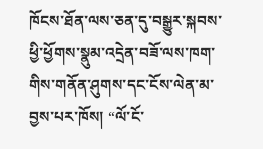ཁོངས་ཐོན་ལས་ཅན་དུ་བསྒྱུར་སྐབས་ཕྱི་ཕྱོགས་སྣུམ་འདྲེན་བཟོ་ལས་ཁག་གིས་གནོན་ཤུགས་དང་ངོས་ལེན་མ་བྱས་པར་ཁོས། “ལོ་ངོ་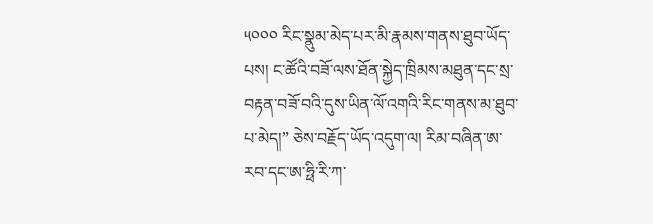༥༠༠༠ རིང་སྣུམ་མེད་པར་མི་རྣམས་གནས་ཐུབ་ཡོད་པས། ང་ཚོའི་བཟོ་ལས་ཐོན་སྐྱེད་ཁྲིམས་མཐུན་དང་སྲ་བརྟན་བཟོ་བའི་དུས་ཡིན་ལོ་འགའི་རིང་གནས་མ་ཐུབ་པ་མེད།” ཅེས་བརྗོད་ཡོད་འདུག་ལ། རིམ་བཞིན་ཨ་རབ་དང་ཨ་ཧྥི་རི་ཀ་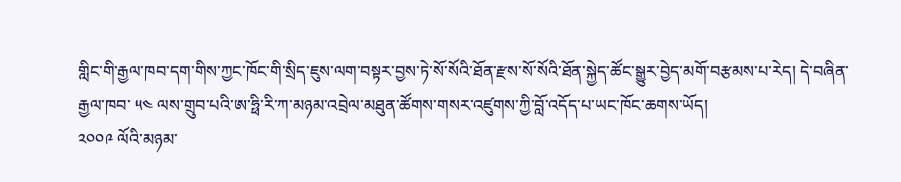གླིང་གི་རྒྱལ་ཁབ་དག་གིས་ཀྱང་ཁོང་གི་སྲིད་ཇུས་ལག་བསྟར་བྱས་ཏེ་སོ་སོའི་ཐོན་རྫས་སོ་སོའི་ཐོན་སྐྱེད་ཚོང་སྒྱུར་བྱེད་མགོ་བརྩམས་པ་རེད། དེ་བཞིན་རྒྱལ་ཁབ་ ༥༤ ལས་གྲུབ་པའི་ཨ་ཧྥི་རི་ཀ་མཉམ་འབྲེལ་མཐུན་ཚོགས་གསར་འཛུགས་ཀྱི་བློ་འདོད་པ་ཡང་ཁོང་ཆགས་ཡོད།
༢༠༠༩ ལོའི་མཉམ་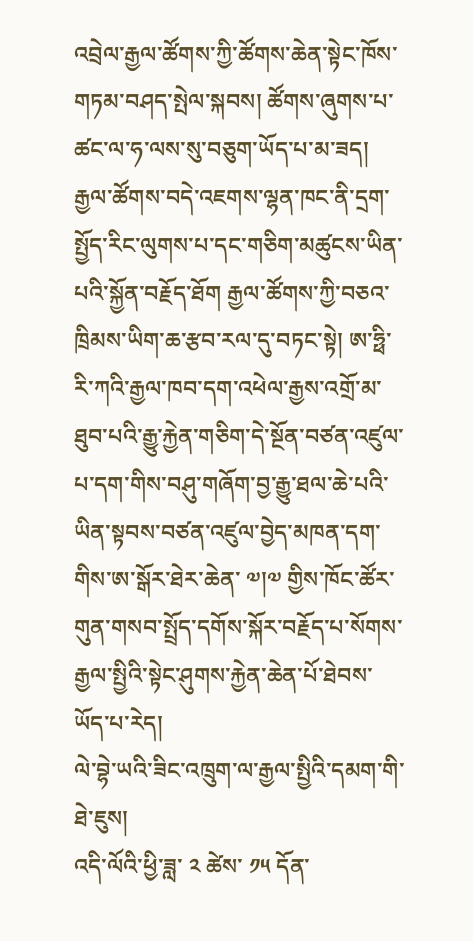འབྲེལ་རྒྱལ་ཚོགས་ཀྱི་ཚོགས་ཆེན་སྟེང་ཁོས་གཏམ་བཤད་སྤེལ་སྐབས། ཚོགས་ཞུགས་པ་ཚང་ལ་ཧ་ལས་སུ་བཅུག་ཡོད་པ་མ་ཟད། རྒྱལ་ཚོགས་བདེ་འཇགས་ལྷན་ཁང་ནི་དྲག་སྤྱོད་རིང་ལུགས་པ་དང་གཅིག་མཚུངས་ཡིན་པའི་སྐྱོན་བརྗོད་ཐོག རྒྱལ་ཚོགས་ཀྱི་བཅའ་ཁྲིམས་ཡིག་ཆ་རྩབ་རལ་དུ་བཏང་སྟེ། ཨ་ཧྥི་རི་ཀའི་རྒྱལ་ཁབ་དག་འཕེལ་རྒྱས་འགྲོ་མ་ཐུབ་པའི་རྒྱུ་རྐྱེན་གཅིག་དེ་སྔོན་བཙན་འཛུལ་པ་དག་གིས་བཤུ་གཞོག་བྱ་རྒྱུ་ཐལ་ཆེ་པའི་ཡིན་སྟབས་བཙན་འཛུལ་བྱེད་མཁན་དག་གིས་ཨ་སྒོར་ཐེར་ཆེན་ ༧།༧ གྱིས་ཁོང་ཚོར་གུན་གསབ་སྤྲོད་དགོས་སྐོར་བརྗོད་པ་སོགས་རྒྱལ་སྤྱིའི་སྟེང་ཤུགས་རྐྱེན་ཆེན་པོ་ཐེབས་ཡོད་པ་རེད།
ལེ་བྷེ་ཡའི་ཟིང་འཁྲུག་ལ་རྒྱལ་སྤྱིའི་དམག་གི་ཐེ་ཇུས།
འདི་ལོའི་ཕྱི་ཟླ་ ༢ ཚེས་ ༡༥ དོན་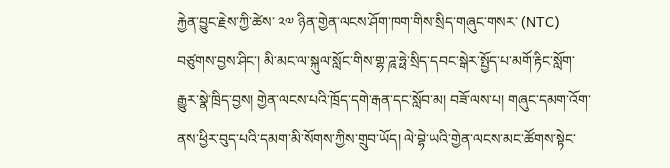རྐྱེན་བྱུང་རྗེས་ཀྱི་ཚེས་ ༢༧ ཉིན་གྱེན་ལངས་ཤོག་ཁག་གིས་སྲིད་གཞུང་གསར་ (NTC) བཙུགས་བྱས་ཤིང་། མི་མང་ལ་སྐུལ་སློང་གིས་གྷ་ཌཱ་ཧྥེ་སྲིད་དབང་སྒེར་སྤྱོད་པ་མགོ་རྟིང་སློག་རྒྱུར་སྣེ་ཁྲིད་བྱས། གྱེན་ལངས་པའི་ཁྲོད་དགེ་རྒན་དང་སློབ་མ། བཟོ་ལས་པ། གཞུང་དམག་འོག་ནས་ཕྱིར་བུད་པའི་དམག་མི་སོགས་ཀྱིས་གྲུབ་ཡོད། ལེ་བྷེ་ཡའི་གྱེན་ལངས་མང་ཚོགས་སྟེང་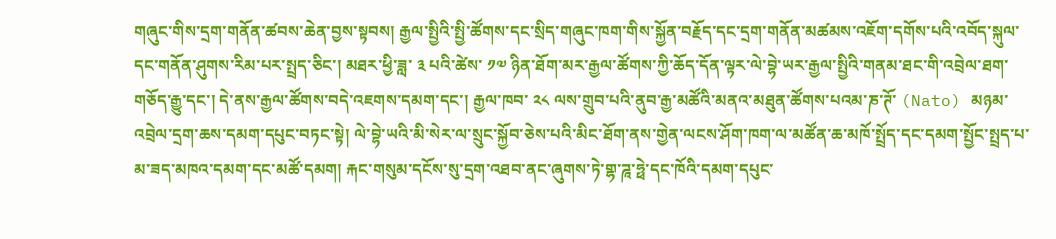གཞུང་གིས་དྲག་གནོན་ཚབས་ཆེན་བྱས་སྟབས། རྒྱལ་སྤྱིའི་སྤྱི་ཚོགས་དང་སྲིད་གཞུང་ཁག་གིས་སྐྱོན་བརྗོད་དང་དྲག་གནོན་མཚམས་འཇོག་དགོས་པའི་འབོད་སྐུལ་དང་གནོན་ཤུགས་རིམ་པར་སྤྲད་ཅིང་། མཐར་ཕྱི་ཟླ་ ༣ པའི་ཚེས་ ༡༧ ཉིན་ཐོག་མར་རྒྱལ་ཚོགས་ཀྱི་ཆོད་དོན་ལྟར་ལེ་བྷེ་ཡར་རྒྱལ་སྤྱིའི་གནམ་ཐང་གི་འབྲེལ་ཐག་གཅོད་རྒྱུ་དང་། དེ་ནས་རྒྱལ་ཚོགས་བདེ་འཇགས་དམག་དང་། རྒྱལ་ཁབ་ ༢༨ ལས་གྲུབ་པའི་ནུབ་རྒྱ་མཚོའི་མནའ་མཐུན་ཚོགས་པའམ་ཎ་ཊོ་ (Nato) མཉམ་འབྲེལ་དྲག་ཆས་དམག་དཔུང་བཏང་སྟེ། ལེ་བྷེ་ཡའི་མི་སེར་ལ་སྲུང་སྐྱོབ་ཅེས་པའི་མིང་ཐོག་ནས་གྱེན་ལངས་ཤོག་ཁག་ལ་མཚོན་ཆ་མཁོ་སྤྲོད་དང་དམག་སྤྱོང་སྤྲད་པ་མ་ཟད་མཁའ་དམག་དང་མཚོ་དམག། རྐང་གསུམ་དངོས་སུ་དྲག་འཐབ་ནང་ཞུགས་ཏེ་གྷ་ཌཱ་ཧྥེ་དང་ཁོའི་དམག་དཔུང་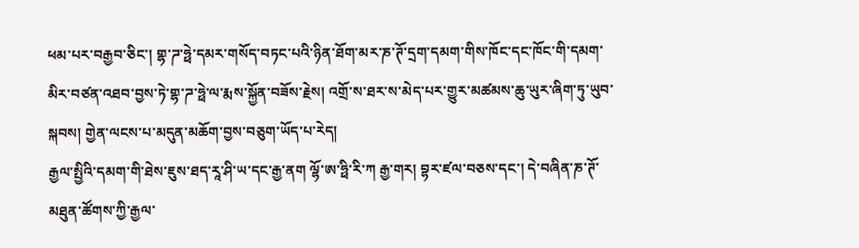ཕམ་པར་བརྒྱབ་ཅིང་། གྷ་ཌ་ཧྥེ་དམར་གསོད་བཏང་པའི་ཉིན་ཐོག་མར་ཎ་ཊོ་དྲག་དམག་གིས་ཁོང་དང་ཁོང་གི་དམག་མིར་བཙན་འཐབ་བྱས་ཏེ་གྷ་ཌ་ཧྥེ་ལ་རྨས་སྐྱོན་བཟོས་རྗེས། འགྲོ་ས་ཐར་ས་མེད་པར་གྱུར་མཚམས་ཆུ་ཡུར་ཞིག་ཏུ་ཡུབ་སྐབས། གྱེན་ལངས་པ་མདུན་མཆོག་བྱས་བཅུག་ཡོད་པ་རེད།
རྒྱལ་སྤྱིའི་དམག་གི་ཐེས་ཇུས་ཐད་རཱ་ཤི་ཡ་དང་རྒྱ་ནག ལྷོ་ཨ་ཧྥི་རི་ཀ རྒྱ་གར། བྷར་ཛལ་བཅས་དང་། དེ་བཞིན་ཎ་ཊོ་མཐུན་ཚོགས་ཀྱི་རྒྱལ་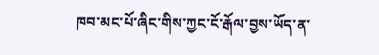ཁབ་མང་པོ་ཞིང་གིས་ཀྱང་ངོ་རྒོལ་བྱས་ཡོད་ན་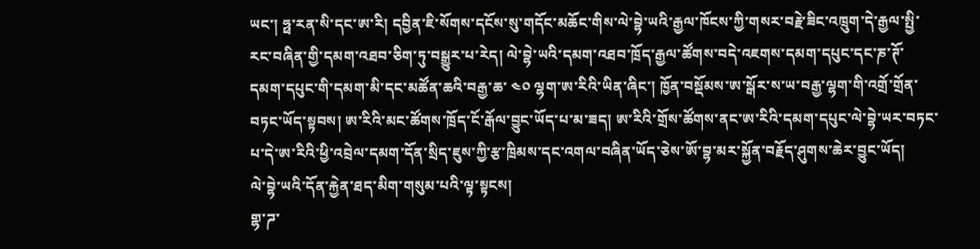ཡང་། ཧྥ་རན་སི་དང་ཨ་རི། དབྱིན་ཇི་སོགས་དངོས་སུ་གདོང་མཆོང་གིས་ལེ་བྷེ་ཡའི་རྒྱལ་ཁོངས་ཀྱི་གསར་བརྗེ་ཟིང་འཁྲུག་དེ་རྒྱལ་སྤྱི་རང་བཞིན་གྱི་དམག་འཐབ་ཅིག་ཏུ་བསྒྱུར་པ་རེད། ལེ་བྷེ་ཡའི་དམག་འཐབ་ཁྲོད་རྒྱལ་ཚོགས་བདེ་འཇགས་དམག་དཔུང་དང་ཎ་ཊོ་དམག་དཔུང་གི་དམག་མི་དང་མཚོན་ཆའི་བརྒྱ་ཆ་ ༤༠ ལྷག་ཨ་རིའི་ཡིན་ཞིང་། ཁྱོན་བསྡོམས་ཨ་སྒོར་ས་ཡ་བརྒྱ་ལྷག་གི་འགྲོ་གྲོན་བཏང་ཡོད་སྟབས། ཨ་རིའི་མང་ཚོགས་ཁྲོད་ངོ་རྒོལ་བྱུང་ཡོད་པ་མ་ཟད། ཨ་རིའི་གྲོས་ཚོགས་ནང་ཨ་རིའི་དམག་དཔུང་ལེ་བྷེ་ཡར་བཏང་པ་དེ་ཨ་རིའི་ཕྱི་འབྲེལ་དམག་དོན་སྲིད་ཇུས་ཀྱི་རྩ་ཁྲིམས་དང་འགལ་བཞིན་ཡོད་ཅེས་ཨོ་བྷ་མར་སྐྱོན་བརྗོད་ཤུགས་ཆེར་བྱུང་ཡོད།
ལེ་བྷེ་ཡའི་དོན་རྐྱེན་ཐད་མིག་གསུམ་པའི་ལྟ་སྟངས།
གྷ་ཌ་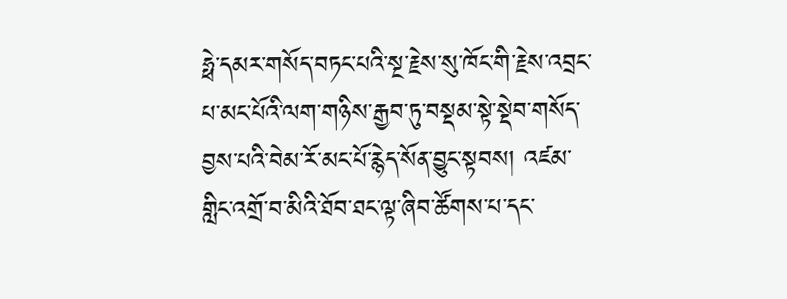ཧྥེ་དམར་གསོད་བཏང་པའི་སྔ་རྗེས་སུ་ཁོང་གི་རྗེས་འབྲང་པ་མང་པོའི་ལག་གཉིས་རྒྱབ་ཏུ་བསྡམ་སྟེ་སྡེབ་གསོད་བྱས་པའི་བེམ་རོ་མང་པོ་རྙེད་སོན་བྱུང་སྟབས། འཛམ་གླིང་འགྲོ་བ་མིའི་ཐོབ་ཐང་ལྟ་ཞིབ་ཚོགས་པ་དང་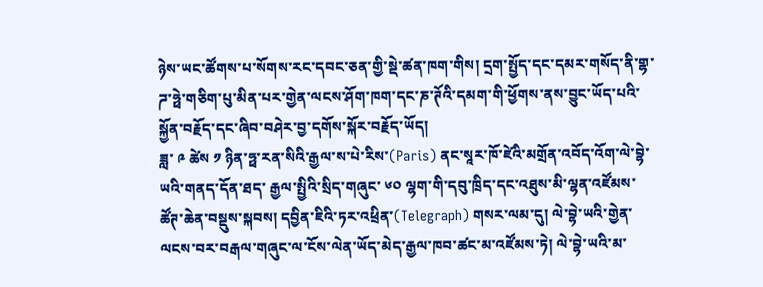ཉེས་ཡང་ཚོགས་པ་སོགས་རང་དབང་ཅན་གྱི་སྡེ་ཚན་ཁག་གིས། དྲག་སྤྱོད་དང་དམར་གསོད་ནི་གྷ་ཌ་ཧྥེ་གཅིག་པུ་མིན་པར་གྱེན་ལངས་ཤོག་ཁག་དང་ཎ་ཊོའི་དམག་གི་ཕྱོགས་ནས་བྱུང་ཡོད་པའི་སྐྱོན་བརྗོད་དང་ཞིབ་བཤེར་བྱ་དགོས་སྐོར་བརྗོད་ཡོད།
ཟླ་ ༩ ཚེས ༡ ཉིན་ཧྥ་རན་སིའི་རྒྱལ་ས་པེ་རིས་(Paris) ནང་སཱར་ཁོ་ཛེའི་མགྲོན་འབོད་འོག་ལེ་བྷེ་ཡའི་གནད་དོན་ཐད་ རྒྱལ་སྤྱིའི་སྲིད་གཞུང་ ༦༠ ལྷག་གི་དབུ་ཁྲིད་དང་འཐུས་མི་ལྷན་འཛོམས་ཚོཊ་ཆེན་བསྡུས་སྐབས། དབྱིན་ཇིའི་ཏར་འཕྲིན་(Telegraph) གསར་ལམ་དུ། ལེ་བྷེ་ཡའི་གྱེན་ལངས་བར་བརྒལ་གཞུང་ལ་ངོས་ལེན་ཡོད་མེད་རྒྱལ་ཁབ་ཚང་མ་འཛོམས་ཏེ། ལེ་བྷེ་ཡའི་མ་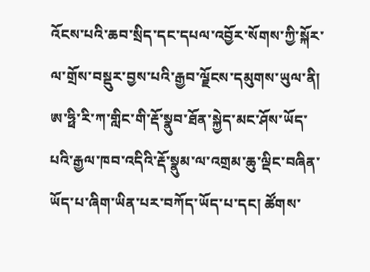འོངས་པའི་ཆབ་སྲིད་དང་དཔལ་འབྱོར་སོགས་ཀྱི་སྐོར་ལ་གྲོས་བསྡུར་བྱས་པའི་རྒྱབ་ལྗོངས་དམུགས་ཡུལ་ནི། ཨ་ཧྥི་རི་ཀ་གླིང་གི་རྡོ་སྣུབ་ཐོན་སྐྱེད་མང་ཤོས་ཡོད་པའི་རྒྱལ་ཁབ་འདིའི་རྡོ་སྣུམ་ལ་འགྲམ་ཆུ་ལྡིང་བཞིན་ཡོད་པ་ཞིག་ཡིན་པར་བཀོད་ཡོད་པ་དང། ཚོགས་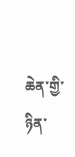ཆེན་གྱི་ཉིན་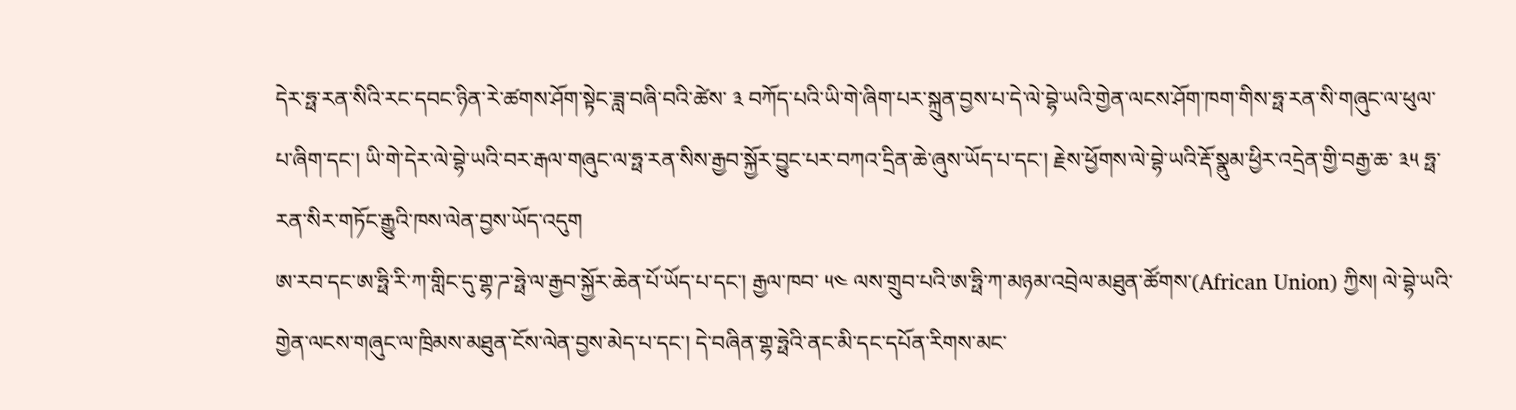དེར་ཧྥ་རན་སིའི་རང་དབང་ཉིན་རེ་ཚགས་ཤོག་སྟེང་ཟླ་བཞི་བའི་ཚེས་ ༣ བཀོད་པའི་ཡི་གེ་ཞིག་པར་སྐྲུན་བྱས་པ་དེ་ལེ་བྷེ་ཡའི་གྱེན་ལངས་ཤོག་ཁག་གིས་ཧྥ་རན་སི་གཞུང་ལ་ཕུལ་པ་ཞིག་དང་། ཡི་གེ་དེར་ལེ་བྷེ་ཡའི་བར་རྒལ་གཞུང་ལ་ཧྥ་རན་སིས་རྒྱབ་སྐྱོར་བྱུང་པར་བཀའ་དྲིན་ཆེ་ཞུས་ཡོད་པ་དང་། རྗེས་ཕྱོགས་ལེ་བྷེ་ཡའི་རྡོ་སྣུམ་ཕྱིར་འདྲེན་གྱི་བརྒྱ་ཆ་ ༣༥ ཧྥ་རན་སིར་གཏོང་རྒྱུའི་ཁས་ལེན་བྱས་ཡོད་འདུག
ཨ་རབ་དང་ཨ་ཧྥི་རི་ཀ་གླིང་དུ་གྷ་ཌ་ཧྥེ་ལ་རྒྱབ་སྐྱོར་ཆེན་པོ་ཡོད་པ་དང་། རྒྱལ་ཁབ་ ༥༤ ལས་གྲུབ་པའི་ཨ་ཧྥི་ཀ་མཉམ་འབྲེལ་མཐུན་ཚོགས་(African Union) ཀྱིས། ལེ་བྷེ་ཡའི་གྱེན་ལངས་གཞུང་ལ་ཁྲིམས་མཐུན་ངོས་ལེན་བྱས་མེད་པ་དང་། དེ་བཞིན་གྷ་ཧྥེའི་ནང་མི་དང་དཔོན་རིགས་མང་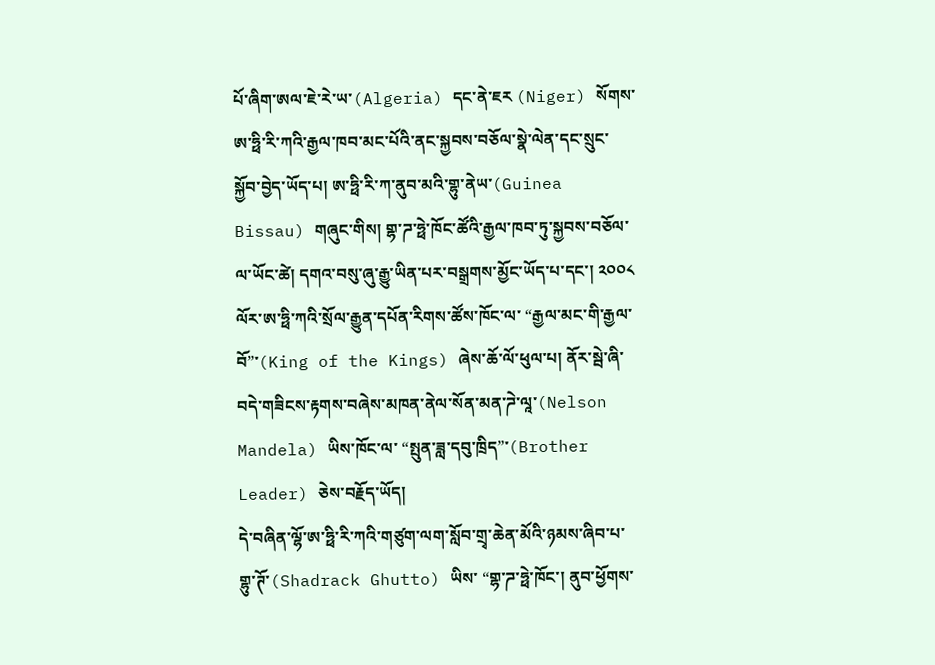པོ་ཞིག་ཨལ་ཇེ་རེ་ཡ་(Algeria) དང་ནེ་ཇར (Niger) སོགས་ཨ་ཧྥི་རི་ཀའི་རྒྱལ་ཁབ་མང་པོའི་ནང་སྐྱབས་བཅོལ་སྣེ་ལེན་དང་སྲུང་སྐྱོབ་བྱེད་ཡོད་པ། ཨ་ཧྥི་རི་ཀ་ནུབ་མའི་གྷུ་ནེཡ་(Guinea Bissau) གཞུང་གིས། གྷ་ཌ་ཧྥེ་ཁོང་ཚོའི་རྒྱལ་ཁབ་ཏུ་སྐྱབས་བཅོལ་ལ་ཡོང་ཚེ། དགའ་བསུ་ཞུ་རྒྱུ་ཡིན་པར་བསྒྲགས་མྱོང་ཡོད་པ་དང་། ༢༠༠༨ ལོར་ཨ་ཧྥི་ཀའི་སྲོལ་རྒྱུན་དཔོན་རིགས་ཚོས་ཁོང་ལ་ “རྒྱལ་མང་གི་རྒྱལ་བོ”་(King of the Kings) ཞེས་ཆོ་ལོ་ཕུལ་པ། ནོར་སྦེ་ཞི་བདེ་གཟིངས་རྟགས་བཞེས་མཁན་ནེལ་སོན་མན་ཌེ་ལཱ་(Nelson Mandela) ཡིས་ཁོང་ལ་ “སྤུན་ཟླ་དབུ་ཁྲིད”་(Brother Leader) ཅེས་བརྗོད་ཡོད།
དེ་བཞིན་ལྷོ་ཨ་ཧྥི་རི་ཀའི་གཙུག་ལག་སློབ་གྲྭ་ཆེན་མོའི་ཉམས་ཞིབ་པ་གྷུ་ཊོ་(Shadrack Ghutto) ཡིས་ “གྷ་ཌ་ཧྥེ་ཁོང་། ནུབ་ཕྱོགས་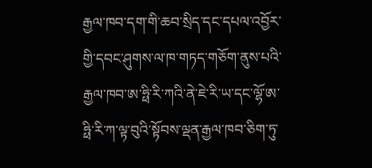རྒྱལ་ཁབ་དག་གི་ཆབ་སྲིད་དང་དཔལ་འབྱོར་གྱི་དབང་ཤུགས་ལ་ཁ་གཏད་གཅོག་ནུས་པའི་རྒྱལ་ཁབ་ཨ་ཧྥི་རི་ཀའི་ནེ་ཇེ་རི་ཡ་དང་ལྷོ་ཨ་ཧྥི་རི་ཀ་ལྟ་བུའི་སྟོབས་ལྡན་རྒྱལ་ཁབ་ཅིག་ཏུ་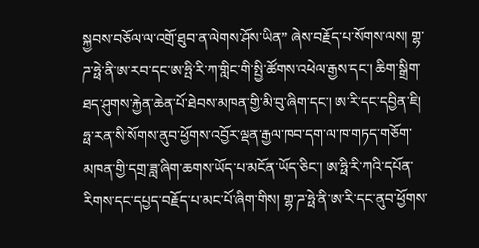སྐྱབས་བཅོལ་ལ་འགྲོ་ཐུབ་ན་ལེགས་ཤོས་ཡིན” ཞེས་བརྗོད་པ་སོགས་ལས། གྷ་ཌ་ཧྥེ་ནི་ཨ་རབ་དང་ཨ་ཧྤི་རི་ཀ་གླིང་གི་སྤྱི་ཚོགས་འཕེལ་རྒྱས་དང་། ཆིག་སྒྲིག་ཐད་ཤུགས་རྐྱེན་ཆེན་པོ་ཐེབས་མཁན་གྱི་མི་བུ་ཞིག་དང་། ཨ་རི་དང་དབྱིན་ཇི། ཧྥ་རན་སི་སོགས་ནུབ་ཕྱོགས་འབྱོར་ལྡན་རྒྱལ་ཁབ་དག་ལ་ཁ་གཏད་གཅོག་མཁན་གྱི་དགྲ་ཟླ་ཞིག་ཆགས་ཡོད་པ་མངོན་ཡོད་ཅིང་། ཨ་ཧྥི་རི་ཀའི་དཔོན་རིགས་དང་དཔྱད་བརྗོད་པ་མང་པོ་ཞིག་གིས། གྷ་ཌ་ཧྥེ་ནི་ཨ་རི་དང་ནུབ་ཕྱོགས་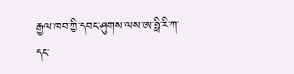རྒྱལ་ཁབ་ཀྱི་དབང་ཤུགས་ལས་ཨ་ཧྥི་རི་ཀ་དང་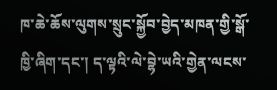ཁ་ཆེ་ཆོས་ལུགས་སྲུང་སྐྱོབ་བྱེད་མཁན་གྱི་སྒོ་ཁྱི་ཞིག་དང་། ད་ལྟའི་ལེ་བྷེ་ཡའི་གྱེན་ལངས་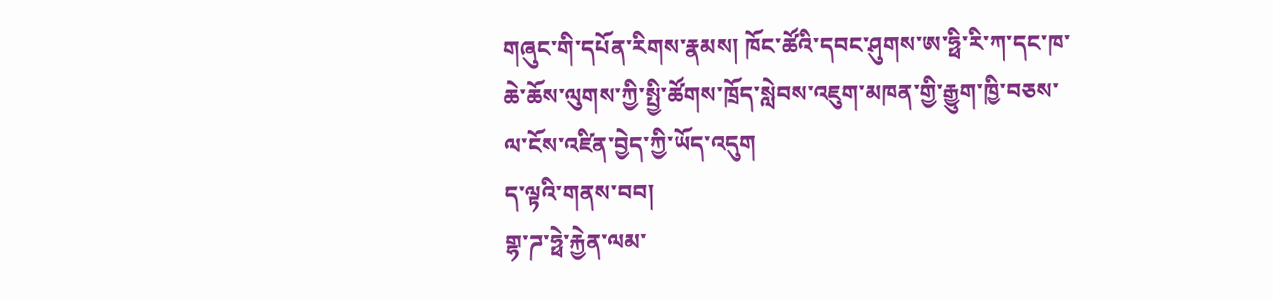གཞུང་གི་དཔོན་རིགས་རྣམས། ཁོང་ཚོའི་དབང་ཤུགས་ཨ་ཧྥི་རི་ཀ་དང་ཁ་ཆེ་ཆོས་ལུགས་ཀྱི་སྤྱི་ཚོགས་ཁྲོད་སླེབས་འཇུག་མཁན་གྱི་རྒྱུག་ཁྱི་བཅས་ལ་ངོས་འཛིན་བྱེད་ཀྱི་ཡོད་འདུག
ད་ལྟའི་གནས་བབ།
གྷ་ཌ་ཧྥེ་རྐྱེན་ལམ་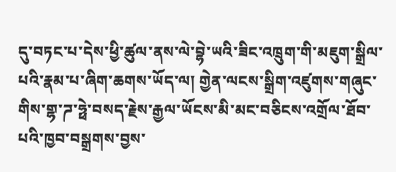དུ་བཏང་པ་དེས་ཕྱི་ཚུལ་ནས་ལེ་བྷེ་ཡའི་ཟིང་འཁྲུག་གི་མཇུག་སྒྲིལ་པའི་རྣམ་པ་ཞིག་ཆགས་ཡོད་ལ། གྱེན་ལངས་སྒྲིག་འཛུགས་གཞུང་གིས་གྷ་ཌ་ཧྥེ་བསད་རྗེས་རྒྱལ་ཡོངས་མི་མང་བཅིངས་འགྲོལ་ཐོབ་པའི་ཁྱབ་བསྒྲགས་བྱས་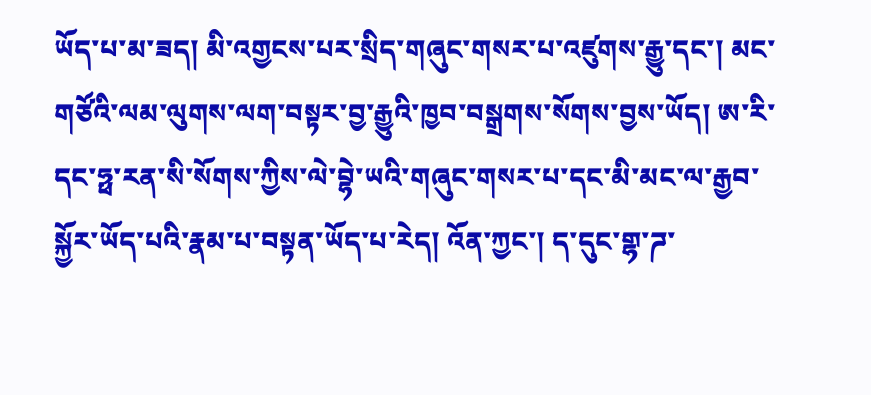ཡོད་པ་མ་ཟད། མི་འགྱངས་པར་སྲིད་གཞུང་གསར་པ་འཛུགས་རྒྱུ་དང་། མང་གཙོའི་ལམ་ལུགས་ལག་བསྟར་བྱ་རྒྱུའི་ཁྱབ་བསྒྲགས་སོགས་བྱས་ཡོད། ཨ་རི་དང་ཧྥ་རན་སི་སོགས་ཀྱིས་ལེ་བྷེ་ཡའི་གཞུང་གསར་པ་དང་མི་མང་ལ་རྒྱབ་སྐྱོར་ཡོད་པའི་རྣམ་པ་བསྟན་ཡོད་པ་རེད། འོན་ཀྱང་། ད་དུང་གྷ་ཌ་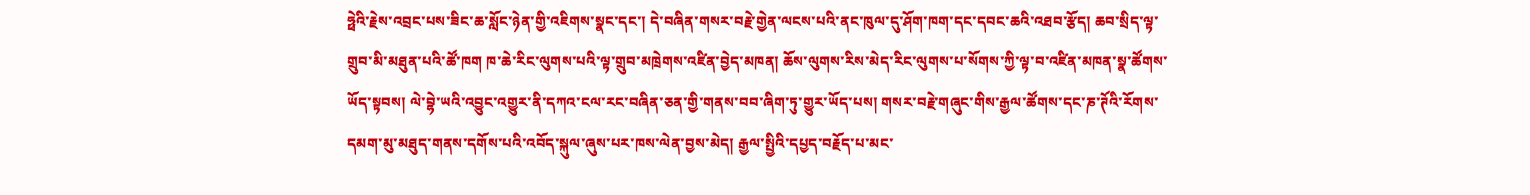ཧྥེའི་རྗེས་འབྲང་པས་ཟིང་ཆ་སློང་ཉེན་གྱི་འཇིགས་སྣང་དང་། དེ་བཞིན་གསར་བརྗེ་གྱེན་ལངས་པའི་ནང་ཁུལ་དུ་ཤོག་ཁག་དང་དབང་ཆའི་འཐབ་རྩོད། ཆབ་སྲིད་ལྟ་གྲུབ་མི་མཐུན་པའི་ཚོ་ཁག ཁ་ཆེ་རིང་ལུགས་པའི་ལྟ་གྲུབ་མཁྲེགས་འཛིན་བྱེད་མཁན། ཆོས་ལུགས་རིས་མེད་རིང་ལུགས་པ་སོགས་ཀྱི་ལྟ་བ་འཛིན་མཁན་སྣ་ཚོགས་ཡོད་སྟབས། ལེ་བྷེ་ཡའི་འབྱུང་འགྱུར་ནི་དཀའ་ངལ་རང་བཞིན་ཅན་གྱི་གནས་བབ་ཞིག་ཏུ་གྱུར་ཡོད་པས། གསར་བརྗེ་གཞུང་གིས་རྒྱལ་ཚོགས་དང་ཎ་ཊོའི་རོགས་དམག་མུ་མཐུད་གནས་དགོས་པའི་འབོད་སྐུལ་ཞུས་པར་ཁས་ལེན་བྱས་མེད། རྒྱལ་སྤྱིའི་དཔྱད་བརྗོད་པ་མང་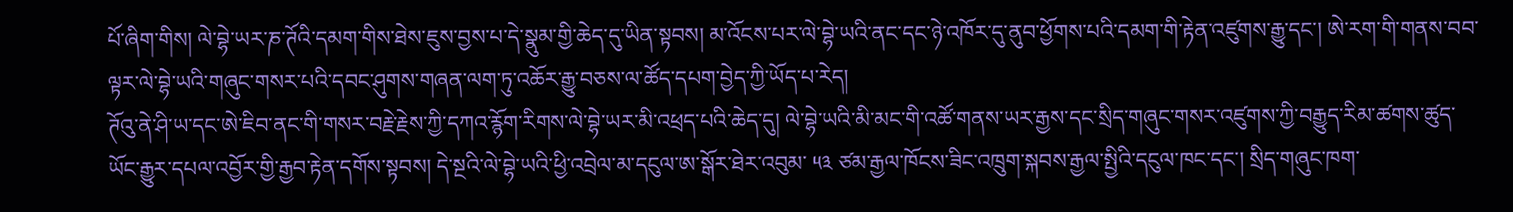པོ་ཞིག་གིས། ལེ་བྷེ་ཡར་ཎ་ཊོའི་དམག་གིས་ཐེས་ཇུས་བྱས་པ་དེ་སྣུམ་གྱི་ཆེད་དུ་ཡིན་སྟབས། མ་འོངས་པར་ལེ་བྷེ་ཡའི་ནང་དང་ཉེ་འཁོར་དུ་ནུབ་ཕྱོགས་པའི་དམག་གི་རྟེན་འཛུགས་རྒྱུ་དང་། ཨེ་རག་གི་གནས་བབ་ལྟར་ལེ་བྷེ་ཡའི་གཞུང་གསར་པའི་དབང་ཤུགས་གཞན་ལག་ཏུ་འཆོར་རྒྱུ་བཅས་ལ་ཚོད་དཔག་བྱེད་ཀྱི་ཡོད་པ་རེད།
ཊོའུ་ནེ་ཤི་ཡ་དང་ཨེ་ཇིབ་ནང་གི་གསར་བརྗེ་རྗེས་ཀྱི་དཀའ་རྙོག་རིགས་ལེ་བྷེ་ཡར་མི་འཕྲད་པའི་ཆེད་དུ། ལེ་བྷེ་ཡའི་མི་མང་གི་འཚོ་གནས་ཡར་རྒྱས་དང་སྲིད་གཞུང་གསར་འཛུགས་ཀྱི་བརྒྱུད་རིམ་ཚགས་ཚུད་ཡོང་རྒྱུར་དཔལ་འབྱོར་གྱི་རྒྱབ་རྟེན་དགོས་སྟབས། དེ་སྔའི་ལེ་བྷེ་ཡའི་ཕྱི་འབྲེལ་མ་དངུལ་ཨ་སྒོར་ཐེར་འབུམ་ ༥༣ ཙམ་རྒྱལ་ཁོངས་ཟིང་འཁྲུག་སྐབས་རྒྱལ་སྤྱིའི་དངུལ་ཁང་དང་། སྲིད་གཞུང་ཁག་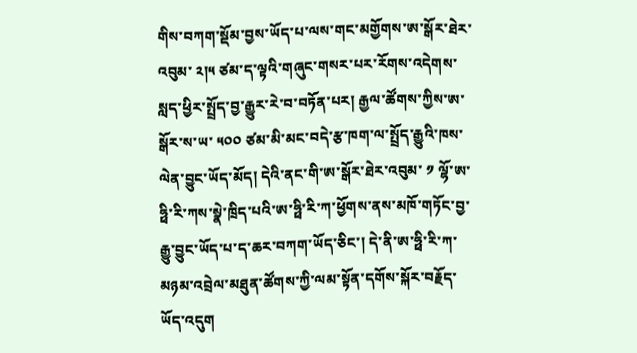གིས་བཀག་སྡོམ་བྱས་ཡོད་པ་ལས་གང་མགྱོགས་ཨ་སྒོར་ཐེར་འབུམ་ ༢།༥ ཙམ་ད་ལྟའི་གཞུང་གསར་པར་རོགས་འདེགས་སླད་ཕྱིར་སྤྲོད་བྱ་རྒྱུར་རེ་བ་བཏོན་པར། རྒྱལ་ཚོགས་ཀྱིས་ཨ་སྒོར་ས་ཡ་ ༥༠༠ ཙམ་མི་མང་བདེ་རྩ་ཁག་ལ་སྤྲོད་རྒྱུའི་ཁས་ལེན་བྱུང་ཡོད་མོད། དེའི་ནང་གི་ཨ་སྒོར་ཐེར་འབུམ་ ༡ ལྷོ་ཨ་ཧྥི་རི་ཀས་སྣེ་ཁྲིད་པའི་ཨ་ཧྥི་རི་ཀ་ཕྱོགས་ནས་མཁོ་གཏོང་བྱ་རྒྱུ་བྱུང་ཡོད་པ་ད་ཆར་བཀག་ཡོད་ཅིང་། དེ་ནི་ཨ་ཧྥི་རི་ཀ་མཉམ་འབྲེལ་མཐུན་ཚོགས་ཀྱི་ལམ་སྟོན་དགོས་སྐོར་བརྗོད་ཡོད་འདུག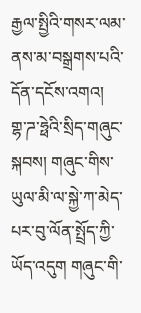རྒྱལ་སྤྱིའི་གསར་ལམ་ནས་མ་བསྒྲགས་པའི་དོན་དངོས་འགའ།
གྷ་ཌ་ཧྥེའི་སྲིད་གཞུང་སྐབས། གཞུང་གིས་ཡུལ་མི་ལ་སྐྱེ་ཀ་མེད་པར་བུ་ལོན་སྤྲོད་ཀྱི་ཡོད་འདུག གཞུང་གི་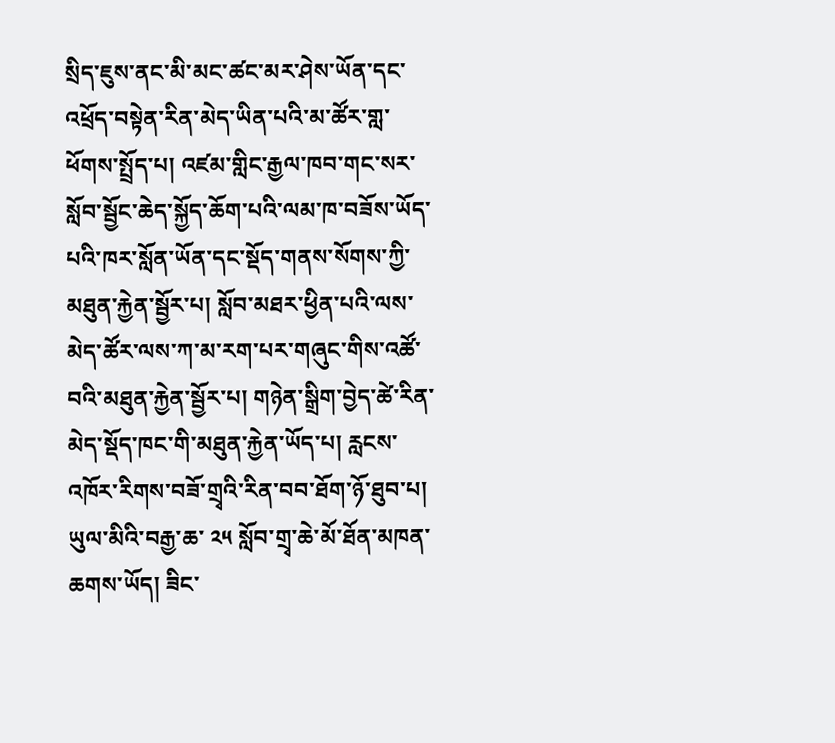སྲིད་ཇུས་ནང་མི་མང་ཚང་མར་ཤེས་ཡོན་དང་འཕྲོད་བསྟེན་རིན་མེད་ཡིན་པའི་མ་ཚོར་གླ་ཕོགས་སྤྲོད་པ། འཛམ་གླིང་རྒྱལ་ཁབ་གང་སར་སློབ་སྦྱོང་ཆེད་སྐྱོད་ཆོག་པའི་ལམ་ཁ་བཟོས་ཡོད་པའི་ཁར་སློན་ཡོན་དང་སྡོད་གནས་སོགས་ཀྱི་མཐུན་རྐྱེན་སྦྱོར་པ། སློབ་མཐར་ཕྱིན་པའི་ལས་མེད་ཚོར་ལས་ཀ་མ་རག་པར་གཞུང་གིས་འཚོ་བའི་མཐུན་རྐྱེན་སྦྱོར་པ། གཉེན་སྒྲིག་བྱེད་ཚེ་རིན་མེད་སྡོད་ཁང་གི་མཐུན་རྐྱེན་ཡོད་པ། རླངས་འཁོར་རིགས་བཟོ་གྲྭའི་རིན་བབ་ཐོག་ཉོ་ཐུབ་པ། ཡུལ་མིའི་བརྒྱ་ཆ་ ༢༥ སློབ་གྲྭ་ཆེ་མོ་ཐོན་མཁན་ཆགས་ཡོད། ཟིང་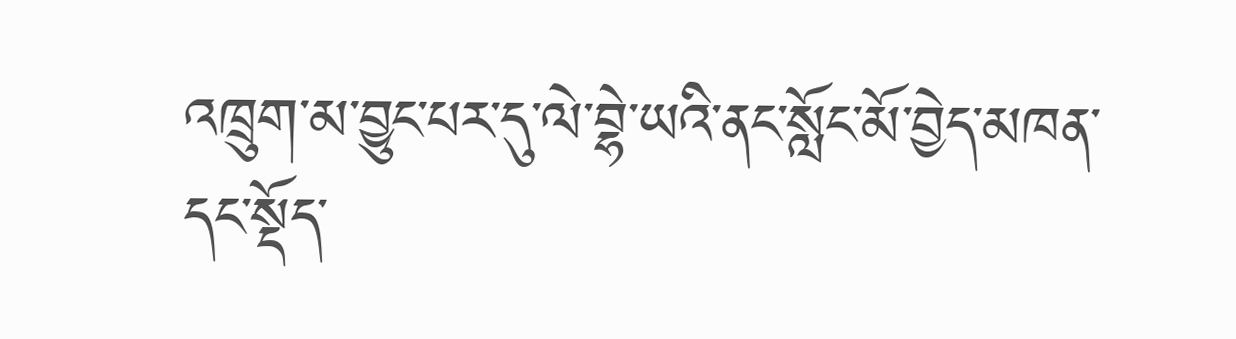འཁྲུག་མ་བྱུང་པར་དུ་ལེ་བྷེ་ཡའི་ནང་སློང་མོ་བྱེད་མཁན་དང་སྡོད་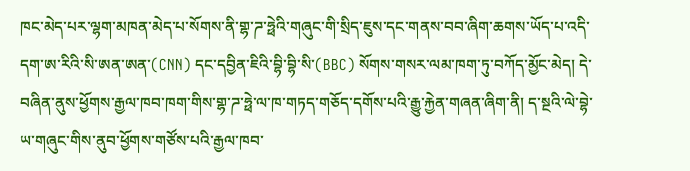ཁང་མེད་པར་ལྷག་མཁན་མེད་པ་སོགས་ནི་གྷ་ཌ་ཧྥེའི་གཞུང་གི་སྲིད་ཇུས་དང་གནས་བབ་ཞིག་ཆགས་ཡོད་པ་འདི་དག་ཨ་རིའི་སི་ཨན་ཨན་(CNN) དང་དབྱིན་ཇིའི་བྷི་བྷི་སི་(BBC) སོགས་གསར་ལམ་ཁག་ཏུ་བཀོད་མྱོང་མེད། དེ་བཞིན་ནུས་ཕྱོགས་རྒྱལ་ཁབ་ཁག་གིས་གྷ་ཌ་ཧྥེ་ལ་ཁ་གཏད་གཅོད་དགོས་པའི་རྒྱུ་རྐྱེན་གཞན་ཞིག་ནི། ད་སྔའི་ལེ་བྷེ་ཡ་གཞུང་གིས་ནུབ་ཕྱོགས་གཙོས་པའི་རྒྱལ་ཁབ་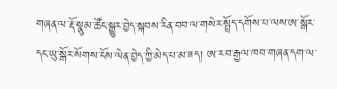གཞན་ལ་རྡོ་སྣུམ་ཚོང་སྒྱུར་བྱེད་སྐབས་རིན་བབ་ལ་གསེར་སྤྲོད་དགོས་པ་ལས་ཨ་སྒོར་དང་ཡུ་སྒོར་སོགས་ངོས་ལེན་བྱེད་ཀྱི་མེད་པ་མ་ཟད། ཨ་རབ་རྒྱལ་ཁབ་གཞན་དག་ལ་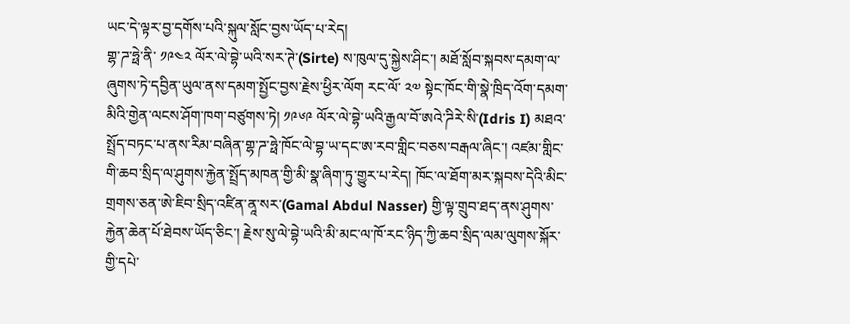ཡང་དེ་ལྟར་བྱ་དགོས་པའི་སྐུལ་སློང་བྱས་ཡོད་པ་རེད།
གྷ་ཌ་ཧྥེ་ནི་ ༡༩༤༢ ལོར་ལེ་བྷེ་ཡའི་སར་ཊེ་(Sirte) ས་ཁུལ་དུ་སྐྱེས་ཤིང་། མཐོ་སློབ་སྐབས་དམག་ལ་ཞུགས་ཏེ་དབྱིན་ཡུལ་ནས་དམག་སྤྱོང་བྱས་རྗེས་ཕྱིར་ལོག རང་ལོ་ ༢༧ སྟེང་ཁོང་གི་སྣེ་ཁྲིད་འོག་དམག་མིའི་གྱེན་ལངས་ཤོག་ཁག་བཙུགས་ཏེ། ༡༩༦༩ ལོར་ལེ་བྷེ་ཡའི་རྒྱལ་བོ་ཨའེ་ཌིརེ་སི་(Idris I) མཐའ་སྤྲོད་བཏང་པ་ནས་རིམ་བཞིན་གྷ་ཌ་ཧྥེ་ཁོང་ལེ་བྷ་ཡ་དང་ཨ་རབ་གླིང་བཅས་བརྒལ་ཞིང་། འཛམ་གླིང་གི་ཆབ་སྲིད་ལ་ཤུགས་རྐྱེན་སྤྲོད་མཁན་གྱི་མི་སྣ་ཞིག་ཏུ་གྱུར་པ་རེད། ཁོང་ལ་ཐོག་མར་སྐབས་དེའི་མིང་གྲགས་ཅན་ཨེ་ཇིབ་སྲིད་འཛིན་ནཱ་སར་(Gamal Abdul Nasser) གྱི་ལྟ་གྲུབ་ཐད་ནས་ཤུགས་རྐྱེན་ཆེན་པོ་ཐེབས་ཡོད་ཅིང་། རྗེས་སུ་ལེ་བྷེ་ཡའི་མི་མང་ལ་ཁོ་རང་ཉིད་ཀྱི་ཆབ་སྲིད་ལམ་ལུགས་སྐོར་གྱི་དཔེ་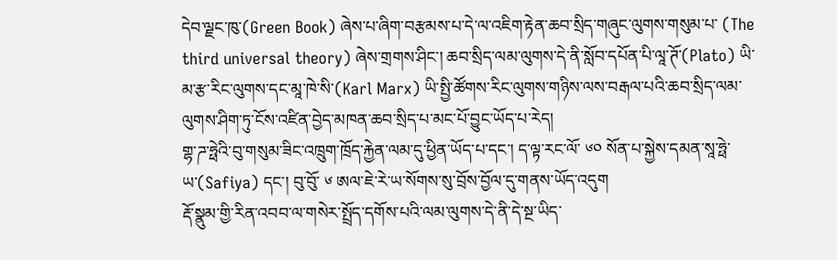དེབ་ལྗང་ཁུ་(Green Book) ཞེས་པ་ཞིག་བརྩམས་པ་དེ་ལ་འཇིག་རྟེན་ཆབ་སྲིད་གཞུང་ལུགས་གསུམ་པ་ (The third universal theory) ཞེས་གྲགས་ཤིང་། ཆབ་སྲིད་ལམ་ལུགས་དེ་ནི་སློབ་དཔོན་པི་ལཱ་ཊོ་(Plato) ཡི་མ་རྩ་རིང་ལུགས་དང་མཱ་ཁེ་སི་(Karl Marx) ཡི་སྤྱི་ཚོགས་རིང་ལུགས་གཉིས་ལས་བརྒལ་པའི་ཆབ་སྲིད་ལམ་ལུགས་ཤིག་ཏུ་ངོས་འཛིན་བྱེད་མཁན་ཆབ་སྲིད་པ་མང་པོ་བྱུང་ཡོད་པ་རེད།
གྷ་ཌ་ཧྥེའི་བུ་གསུམ་ཟིང་འཁྲུག་ཁྲོད་རྐྱེན་ལམ་དུ་ཕྱིན་ཡོད་པ་དང་། ད་ལྟ་རང་ལོ་ ༦༠ སོན་པ་སྐྱེས་དམན་སཱ་ཧྥེ་ཡ་(Safiya) དང་། བུ་བོུ་ ༦ ཨལ་ཇེ་རེ་ཡ་སོགས་སུ་བྲོས་བྱོལ་དུ་གནས་ཡོད་འདུག
རྡོ་སྣུམ་གྱི་རིན་འབབ་ལ་གསེར་སྤྲོད་དགོས་པའི་ལམ་ལུགས་དེ་ནི་དེ་སྔ་ཡིད་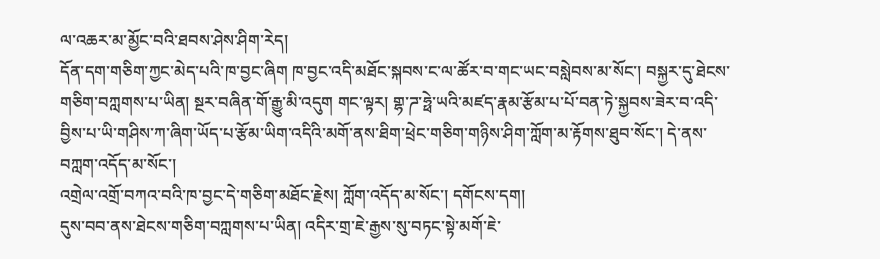ལ་འཆར་མ་མྱོང་བའི་ཐབས་ཤེས་ཤིག་རེད།
དོན་དག་གཅིག་ཀྱང་མེད་པའི་ཁ་བྱང་ཞིག ཁ་བྱང་འདི་མཐོང་སྐབས་ང་ལ་ཚོར་བ་གང་ཡང་བསླེབས་མ་སོང་། བསྐྱར་དུ་ཐེངས་གཅིག་བཀླགས་པ་ཡིན། སྔར་བཞིན་གོ་རྒྱུ་མི་འདུག གང་ལྟར། གྷ་ཌ་ཧྥེ་ཡའི་མཛད་རྣམ་རྩོམ་པ་པོ་བན་ཏེ་སྐྱབས་ཟེར་བ་འདི་བྱིས་པ་ཡི་གཤིས་ཀ་ཞིག་ཡོད་པ་རྩོམ་ཡིག་འདིའི་མགོ་ནས་ཐིག་ཕྲེང་གཅིག་གཉིས་ཤིག་ཀློག་མ་རྟོགས་ཐུབ་སོང་། དེ་ནས་བཀླག་འདོད་མ་སོང་།
འགྲེལ་འགྲོ་བཀའ་བའི་ཁ་བྱང་དེ་གཅིག་མཐོང་རྗེས། ཀློག་འདོད་མ་སོང་། དགོངས་དག།
དུས་བབ་ནས་ཐེངས་གཅིག་བཀླགས་པ་ཡིན། འདིར་གྲ་ཇེ་རྒྱས་སུ་བཏང་སྟེ་མགོ་ཇེ་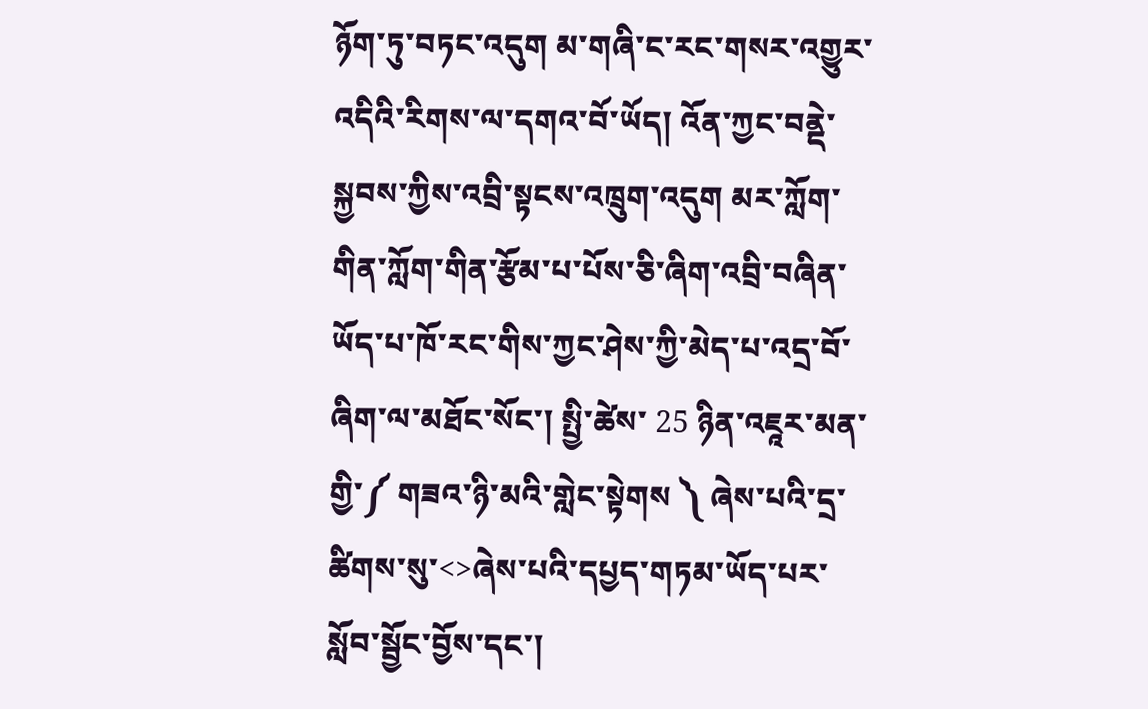ཉོག་ཏུ་བཏང་འདུག མ་གཞི་ང་རང་གསར་འགྱུར་འདིའི་རིགས་ལ་དགའ་བོ་ཡོད། འོན་ཀྱང་བནྡེ་སྐྱབས་ཀྱིས་འབྲི་སྟངས་འཁྲུག་འདུག མར་ཀློག་གིན་ཀློག་གིན་རྩོམ་པ་པོས་ཅི་ཞིག་འབྲི་བཞིན་ཡོད་པ་ཁོ་རང་གིས་ཀྱང་ཤེས་ཀྱི་མེད་པ་འདྲ་བོ་ཞིག་ལ་མཐོང་སོང་། སྤྱི་ཚེས་ 25 ཉིན་འཇཱར་མན་གྱི་༼ གཟའ་ཉི་མའི་གླེང་སྟེགས ༽ ཞེས་པའི་དྲ་ཚིགས་སུ་<>ཞེས་པའི་དཔྱད་གཏམ་ཡོད་པར་སློབ་སྦྱོང་བྱོས་དང་།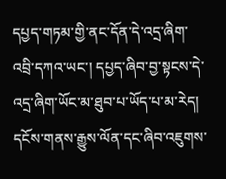དཔྱད་གཏམ་གྱི་ནང་དོན་དེ་འདྲ་ཞིག་འབྲི་དཀའ་ཡང་། དཔྱད་ཞིབ་བྱ་སྟངས་དེ་འདྲ་ཞིག་ཡོང་མ་ཐུབ་པ་ཡོད་པ་མ་རེད།
དངོས་གནས་རྒྱུས་ལོན་དང་ཞིབ་འཇུགས་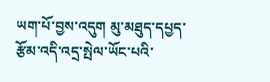ཡག་པོ་བྱས་འདུག མུ་མཐུད་དཔྱད་རྩོམ་འདི་འདྲ་སྤེལ་ཡོང་པའི་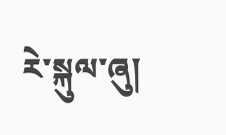རེ་སྐུལ་ཞུ།